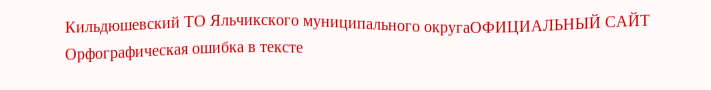Кильдюшевский ТО Яльчикского муниципального округаОФИЦИАЛЬНЫЙ САЙТ
Орфографическая ошибка в тексте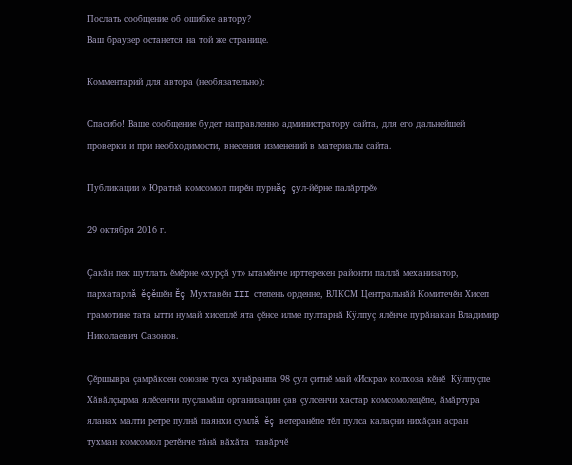Послать сообщение об ошибке автору?
Ваш браузер останется на той же странице.

Комментарий для автора (необязательно):

Спасибо! Ваше сообщение будет направленно администратору сайта, для его дальнейшей проверки и при необходимости, внесения изменений в материалы сайта.

Публикации » Юратнă комсомол пирĕн пурнăç çул-йĕрне палăртрĕ»

29 октября 2016 г.

Çакăн пек шутлать ĕмĕрне «хурçă ут» ытамĕнче ирттерекен районти паллă механизатор, пархатарлă ĕçĕшĕн Ĕç Мухтавĕн III степень орденне, ВЛКСМ Центральнăй Комитечĕн Хисеп грамотине тата ытти нумай хисеплĕ ята çĕнсе илме пултарнă Кÿлпуç ялĕнче пурăнакан Владимир Николаевич Сазонов.

Çĕршывра çамрăксен союзне туса хунăранпа 98 çул çитнĕ май «Искра» колхоза кĕнĕ  Кÿлпуçпе Хăвăлçырма ялĕсенчи пуçламăш организацин çав çулсенчи хастар комсомолецĕпе, ăмăртура яланах малти ретре пулнă паянхи сумлă ĕç ветеранĕпе тĕл пулса калаçни нихăçан асран тухман комсомол ретĕнче тăнă вăхăта  тавăрчĕ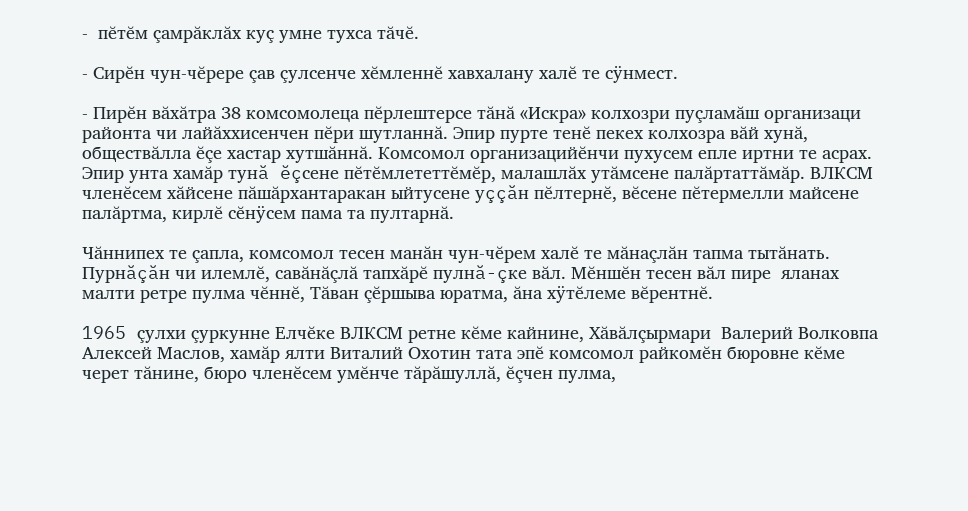-  пĕтĕм çамрăклăх куç умне тухса тăчĕ.

- Сирĕн чун-чĕрере çав çулсенче хĕмленнĕ хавхалану халĕ те сÿнмест.

- Пирĕн вăхăтра 38 комсомолеца пĕрлештерсе тăнă «Искра» колхозри пуçламăш организаци районта чи лайăххисенчен пĕри шутланнă. Эпир пурте тенĕ пекех колхозра вăй хунă, обществăлла ĕçе хастар хутшăннă. Комсомол организацийĕнчи пухусем епле иртни те асрах. Эпир унта хамăр тунă ĕçсене пĕтĕмлететтĕмĕр, малашлăх утăмсене палăртаттăмăр. ВЛКСМ членĕсем хăйсене пăшăрхантаракан ыйтусене уççăн пĕлтернĕ, вĕсене пĕтермелли майсене палăртма, кирлĕ сĕнÿсем пама та пултарнă.

Чăннипех те çапла, комсомол тесен манăн чун-чĕрем халĕ те мăнаçлăн тапма тытăнать. Пурнăçăн чи илемлĕ, савăнăçлă тапхăрĕ пулнă-çке вăл. Мĕншĕн тесен вăл пире  яланах малти ретре пулма чĕннĕ, Тăван çĕршыва юратма, ăна хÿтĕлеме вĕрентнĕ.

1965 çулхи çуркунне Елчĕке ВЛКСМ ретне кĕме кайнине, Хăвăлçырмари  Валерий Волковпа Алексей Маслов, хамăр ялти Виталий Охотин тата эпĕ комсомол райкомĕн бюровне кĕме черет тăнине, бюро членĕсем умĕнче тăрăшуллă, ĕçчен пулма,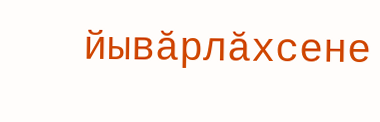йывăрлăхсене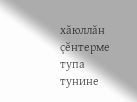хăюллăн çĕнтерме тупа тунине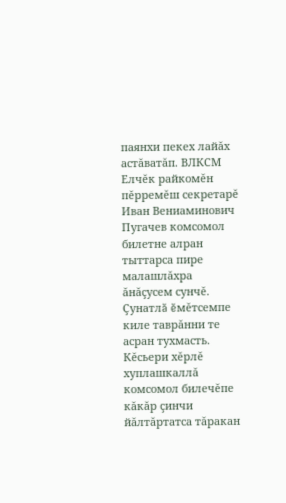паянхи пекех лайăх астăватăп. ВЛКСМ Елчĕк райкомĕн пĕрремĕш секретарĕ Иван Вениаминович Пугачев комсомол билетне алран тыттарса пире малашлăхра ăнăçусем сунчĕ. Çунатлă ĕмĕтсемпе киле таврăнни те асран тухмасть. Кĕсьери хĕрлĕ хуплашкаллă комсомол билечĕпе кăкăр çинчи йăлтăртатса тăракан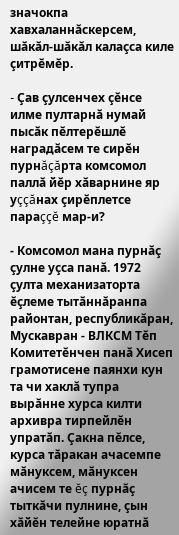значокпа хавхаланнăскерсем, шăкăл-шăкăл калаçса киле çитрĕмĕр.

- Çав çулсенчех çĕнсе илме пултарнă нумай пысăк пĕлтерĕшлĕ наградăсем те сирĕн пурнăçăрта комсомол паллă йĕр хăварнине яр уççăнах çирĕплетсе параççĕ мар-и?

- Комсомол мана пурнăç çулне уçса панă. 1972 çулта механизаторта ĕçлеме тытăннăранпа районтан, республикăран, Мускавран - ВЛКСМ Тĕп Комитетĕнчен панă Хисеп грамотисене паянхи кун та чи хаклă тупра вырăнне хурса килти архивра тирпейлĕн упратăп. Çакна пĕлсе, курса тăракан ачасемпе мăнуксем, мăнуксен ачисем те ĕç пурнăç тыткăчи пулнине, çын хăйĕн телейне юратнă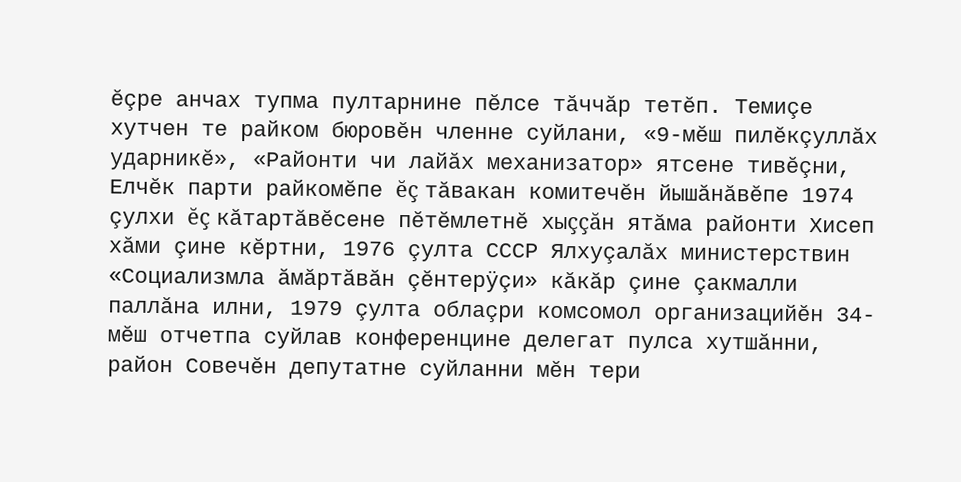ĕçре анчах тупма пултарнине пĕлсе тăччăр тетĕп. Темиçе хутчен те райком бюровĕн членне суйлани, «9-мĕш пилĕкçуллăх ударникĕ», «Районти чи лайăх механизатор» ятсене тивĕçни, Елчĕк парти райкомĕпе ĕç тăвакан комитечĕн йышăнăвĕпе 1974 çулхи ĕç кăтартăвĕсене пĕтĕмлетнĕ хыççăн ятăма районти Хисеп хăми çине кĕртни, 1976 çулта СССР Ялхуçалăх министерствин «Социализмла ăмăртăвăн çĕнтерÿçи» кăкăр çине çакмалли паллăна илни, 1979 çулта облаçри комсомол организацийĕн 34-мĕш отчетпа суйлав конференцине делегат пулса хутшăнни, район Совечĕн депутатне суйланни мĕн тери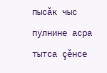пысăк чыс пулнине асра тытса çĕнсе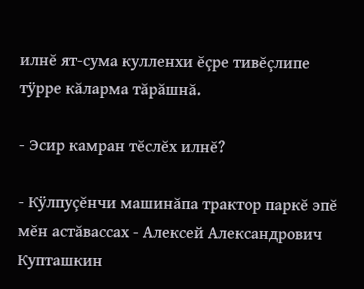илнĕ ят-сума кулленхи ĕçре тивĕçлипе тÿрре кăларма тăрăшнă.

- Эсир камран тĕслĕх илнĕ?

- Кÿлпуçĕнчи машинăпа трактор паркĕ эпĕ мĕн астăвассах - Алексей Александрович Купташкин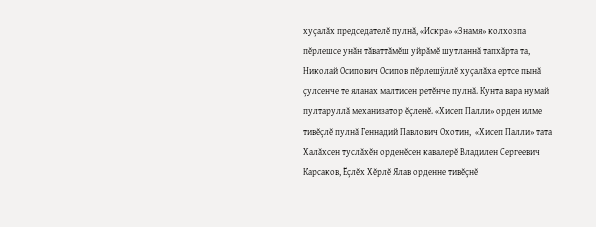хуçалăх председателĕ пулнă, «Искра» «Знамя» колхозпа пĕрлешсе унăн тăваттăмĕш уйрăмĕ шутланнă тапхăрта та, Николай Осипович Осипов пĕрлешÿллĕ хуçалăха ертсе пынă çулсенче те яланах малтисен ретĕнче пулнă. Кунта вара нумай пултаруллă механизатор ĕçленĕ. «Хисеп Палли» орден илме тивĕçлĕ пулнă Геннадий Павлович Охотин,  «Хисеп Палли» тата Халăхсен туслăхĕн орденĕсен кавалерĕ Владилен Сергеевич Карсаков, Ĕçлĕх Хĕрлĕ Ялав орденне тивĕçнĕ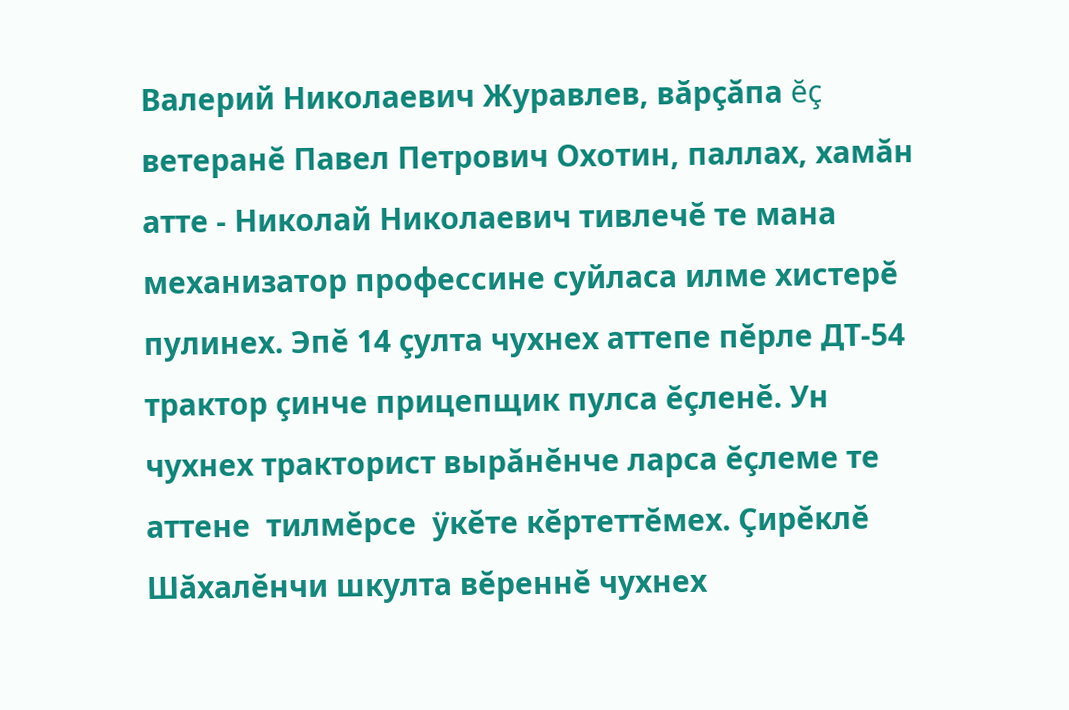Валерий Николаевич Журавлев, вăрçăпа ĕç ветеранĕ Павел Петрович Охотин, паллах, хамăн атте - Николай Николаевич тивлечĕ те мана механизатор профессине суйласа илме хистерĕ пулинех. Эпĕ 14 çулта чухнех аттепе пĕрле ДТ-54 трактор çинче прицепщик пулса ĕçленĕ. Ун чухнех тракторист вырăнĕнче ларса ĕçлеме те аттене  тилмĕрсе  ÿкĕте кĕртеттĕмех. Çирĕклĕ Шăхалĕнчи шкулта вĕреннĕ чухнех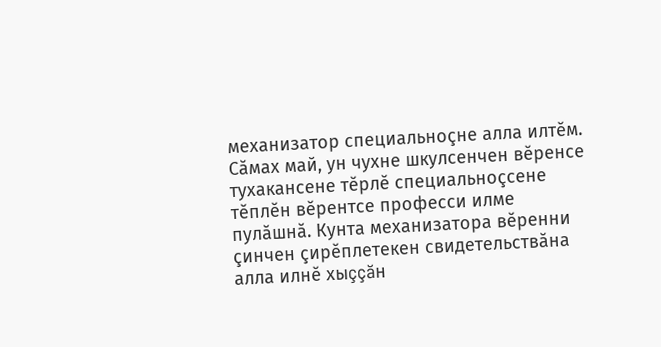механизатор специальноçне алла илтĕм. Сăмах май, ун чухне шкулсенчен вĕренсе тухакансене тĕрлĕ специальноçсене  тĕплĕн вĕрентсе професси илме пулăшнă. Кунта механизатора вĕренни çинчен çирĕплетекен свидетельствăна алла илнĕ хыççăн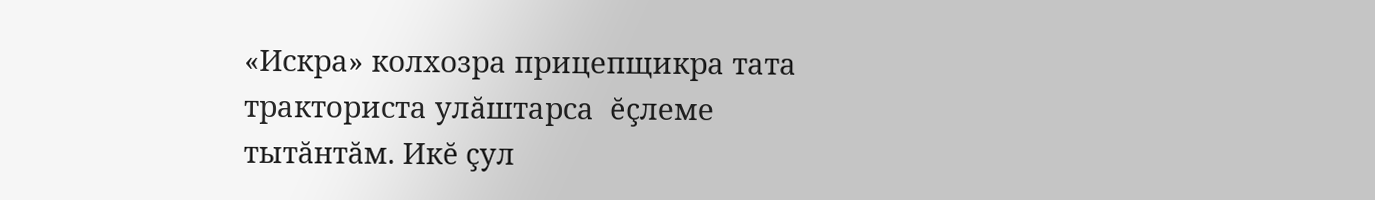«Искра» колхозра прицепщикра тата тракториста улăштарса  ĕçлеме тытăнтăм. Икĕ çул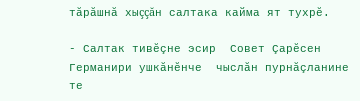тăрăшнă хыççăн салтака кайма ят тухрĕ.

- Салтак тивĕçне эсир  Совет Çарĕсен Германири ушкăнĕнче  чыслăн пурнăçланине те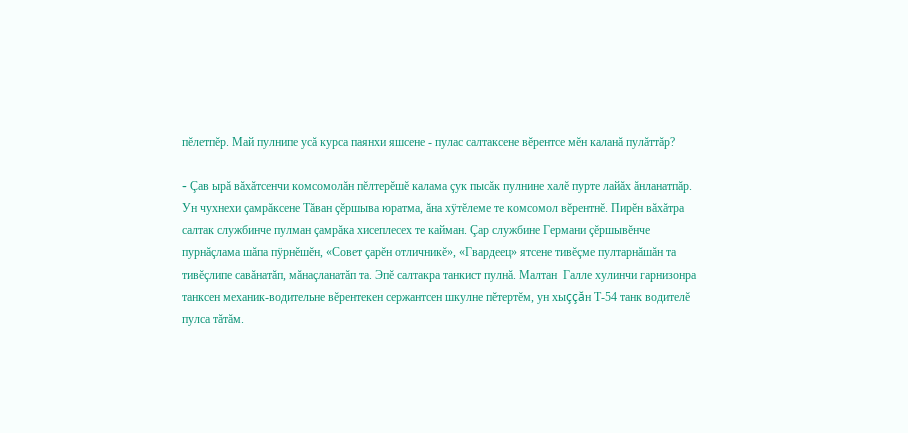пĕлетпĕр. Май пулнипе усă курса паянхи яшсене - пулас салтаксене вĕрентсе мĕн каланă пулăттăр?

- Çав ырă вăхăтсенчи комсомолăн пĕлтерĕшĕ калама çук пысăк пулнине халĕ пурте лайăх ăнланатпăр. Ун чухнехи çамрăксене Тăван çĕршыва юратма, ăна хÿтĕлеме те комсомол вĕрентнĕ. Пирĕн вăхăтра салтак службинче пулман çамрăка хисеплесех те кайман. Çар службине Германи çĕршывĕнче пурнăçлама шăпа пÿрнĕшĕн, «Совет çарĕн отличникĕ», «Гвардеец» ятсене тивĕçме пултарнăшăн та тивĕçлипе савăнатăп, мăнаçланатăп та. Эпĕ салтакра танкист пулнă. Малтан  Галле хулинчи гарнизонра танксен механик-водительне вĕрентекен сержантсен шкулне пĕтертĕм, ун хыççăн Т-54 танк водителĕ пулса тăтăм.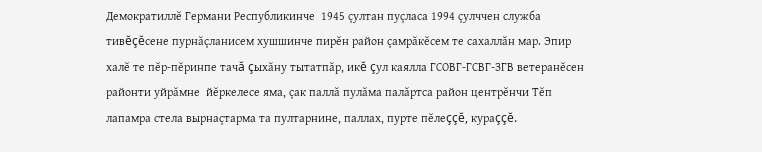Демократиллĕ Германи Республикинче  1945 çултан пуçласа 1994 çулччен служба тивĕçĕсене пурнăçланисем хушшинче пирĕн район çамрăкĕсем те сахаллăн мар. Эпир халĕ те пĕр-пĕринпе тачă çыхăну тытатпăр, икĕ çул каялла ГСОВГ-ГСВГ-ЗГВ ветеранĕсен районти уйрăмне  йĕркелесе яма, çак паллă пулăма палăртса район центрĕнчи Тĕп лапамра стела вырнаçтарма та пултарнине, паллах, пурте пĕлеççĕ, кураççĕ.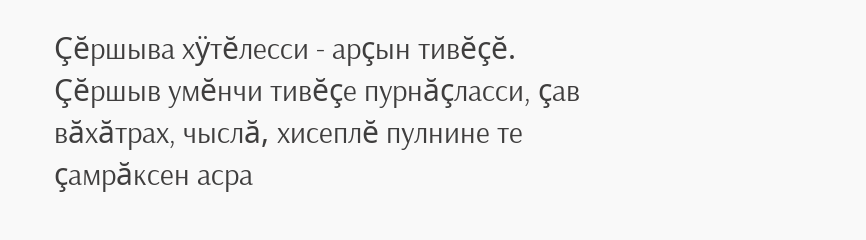Çĕршыва хÿтĕлесси - арçын тивĕçĕ. Çĕршыв умĕнчи тивĕçе пурнăçласси, çав вăхăтрах, чыслă, хисеплĕ пулнине те çамрăксен асра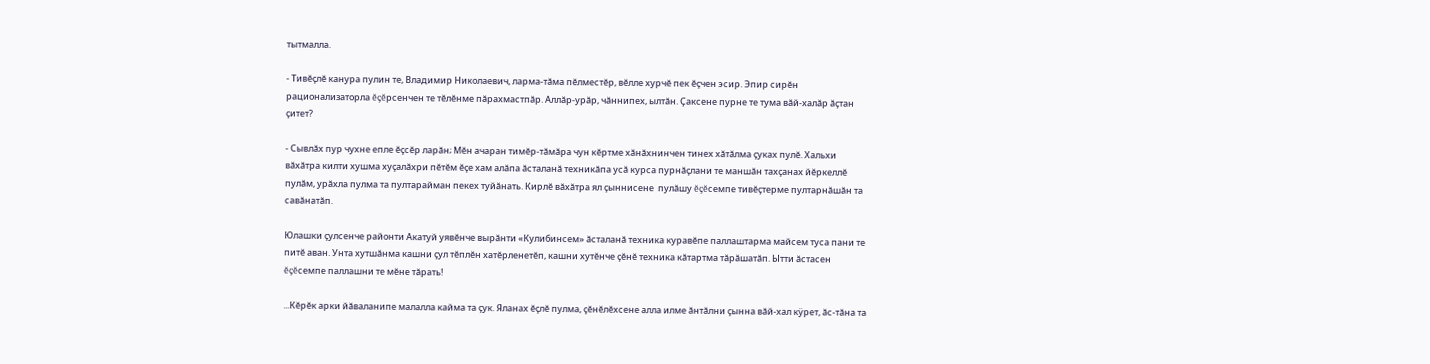тытмалла.

- Тивĕçлĕ канура пулин те, Владимир Николаевич, ларма-тăма пĕлместĕр, вĕлле хурчĕ пек ĕçчен эсир. Эпир сирĕн рационализаторла ĕçĕрсенчен те тĕлĕнме пăрахмастпăр. Аллăр-урăр, чăннипех, ылтăн. Çаксене пурне те тума вăй-халăр ăçтан çитет?

- Сывлăх пур чухне епле ĕçсĕр ларăн; Мĕн ачаран тимĕр-тăмăра чун кĕртме хăнăхнинчен тинех хăтăлма çуках пулĕ. Хальхи вăхăтра килти хушма хуçалăхри пĕтĕм ĕçе хам алăпа ăсталанă техникăпа усă курса пурнăçлани те маншăн тахçанах йĕркеллĕ пулăм, урăхла пулма та пултарайман пекех туйăнать. Кирлĕ вăхăтра ял çыннисене  пулăшу ĕçĕсемпе тивĕçтерме пултарнăшăн та савăнатăп.

Юлашки çулсенче районти Акатуй уявĕнче вырăнти «Кулибинсем» ăсталанă техника куравĕпе паллаштарма майсем туса пани те питĕ аван. Унта хутшăнма кашни çул тĕплĕн хатĕрленетĕп, кашни хутĕнче çĕнĕ техника кăтартма тăрăшатăп. Ытти ăстасен ĕçĕсемпе паллашни те мĕне тăрать!

...Кĕрĕк арки йăваланипе малалла кайма та çук. Яланах ĕçлĕ пулма, çĕнĕлĕхсене алла илме ăнтăлни çынна вăй-хал кÿрет, ăс-тăна та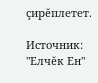çирĕплетет.

Источник: "Елчĕк Ен"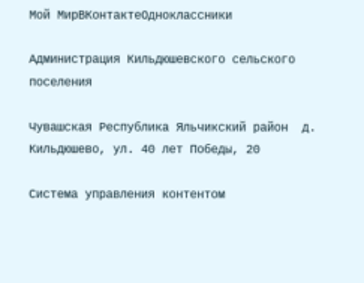Мой МирВКонтактеОдноклассники

Администрация Кильдюшевского сельского поселения

Чувашская Республика Яльчикский район  д. Кильдюшево, ул. 40 лет Победы, 20

Система управления контентом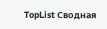TopList Сводная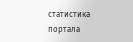статистика портала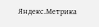Яндекс.Метрика